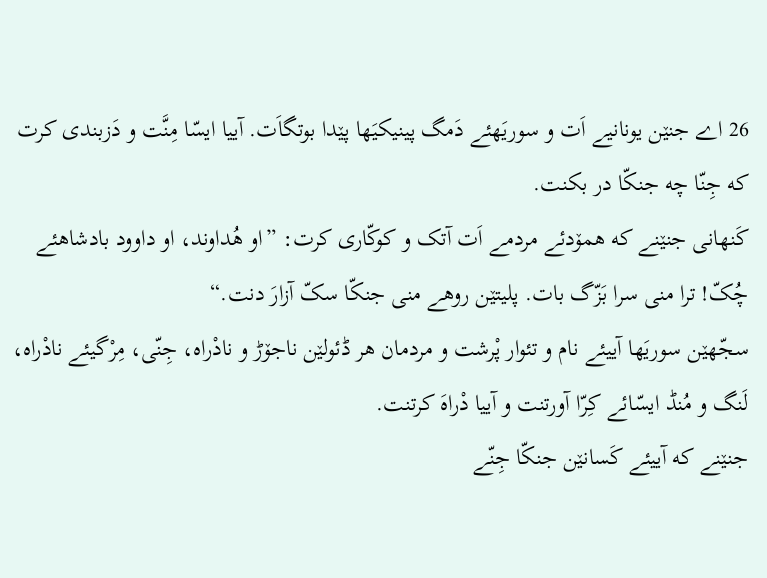26 اے جنێن یونانیے اَت و سوریَهئے دَمگ پینیکیَها پێدا بوتگاَت. آییا ایسّا مِنَّت و دَزبندی کرت که جِنّا چه جنکّا در بکنت.
کَنهانی جنێنے که همۆدئے مردمے اَت آتک و کوکّاری کرت: ”او هُداوند، او داوود بادشاهئے چُکّ! ترا منی سرا بَزّگ بات. پلیتێن روهے منی جنکّا سکّ آزارَ دنت.“
سجّهێن سوریَها آییئے نام و تئوار پْرشت و مردمان هر ڈئولێن ناجۆڑ و نادْراه، جِنّی، مِرْگیئے نادْراه، لَنگ و مُنڈ ایسّائے کِرّا آورتنت و آییا دْراهَ کرتنت.
جنێنے که آییئے کَسانێن جنکّا جِنّے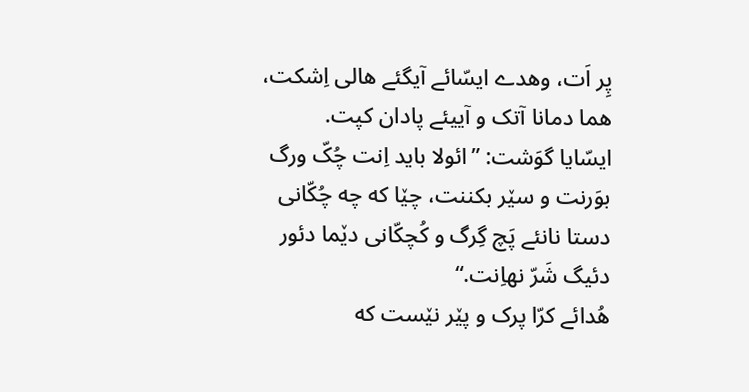پِر اَت، وهدے ایسّائے آیگئے هالی اِشکت، هما دمانا آتک و آییئے پادان کپت.
ایسّایا گوَشت: ”ائولا باید اِنت چُکّ ورگ بوَرنت و سێر بکننت، چێا که چه چُکّانی دستا نانئے پَچ گِرگ و کُچکّانی دێما دئور دئیگ شَرّ نهاِنت.“
هُدائے کرّا پرک و پێر نێست که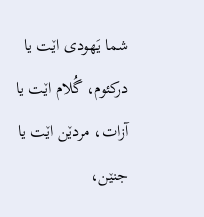شما یَهودی اێت یا درکئوم، گُلام اێت یا آزات، مردێن اێت یا جنێن،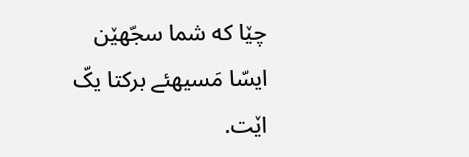چێا که شما سجّهێن ایسّا مَسیهئے برکتا یکّ اێت.